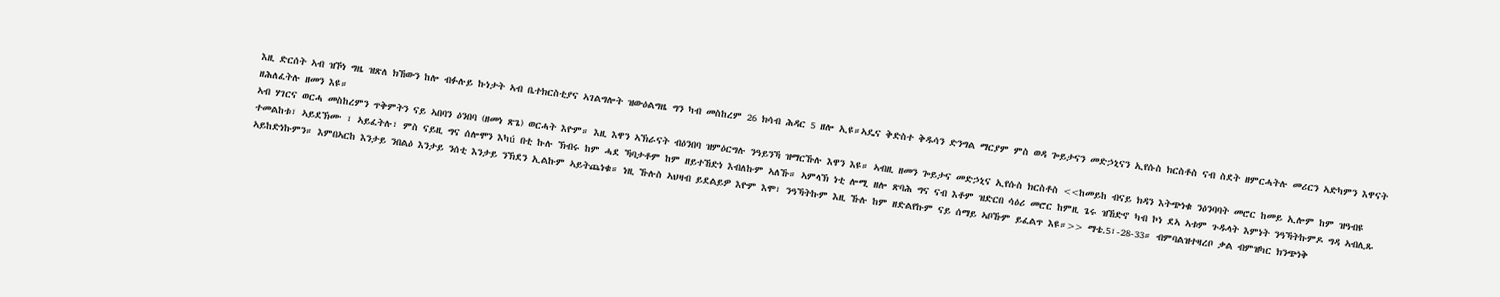እዚ ድርሰት ኣብ ዝኾነ ግዜ ዝጽለ ክኸውን ከሎ ብፉሉይ ኩነታት ኣብ ቤተክርስቲያና ኣገልግሎት ዝውዕልግዜ ግን ካብ መስከረም 26 ክሳብ ሕዳር 5 ዘሎ ኢዩ።ኣዴና ቅድስተ ቅዱሳን ድንግል ማርያም ምስ ወዳ ጐይታናን መድኃኒናን ኢየሱስ ክርስቶስ ናብ ስደት ዘምርሓትሉ መሪርን ኣድካምን እዋናት ዘሕለፈትሉ ዘመን እዩ።
ኣብ ሃገርና ወርሓ መስከረምን ጥቅምትን ናይ ኣበባን ዕንበባ (ዘመነ ጽጌ) ወርሓት እዮም። እዚ እዋን ኣኽራናት ብዕንበባ ዝምዕርግሉ ንዓይንኻ ዝማርኹሉ እዋን እዩ። ኣብዚ ዘመን ጐይታና መድኃኒና ኢየሱስ ክርስቶስ <<ከመይከ ብናይ ክዳን እትጭነቁ ንዕንባባት መሮር ከመይ ኢሎም ከም ዝዓብዩ ተመልከቱ፣ ኣይደኽሙ ፣ ኣይፈትሉ፣ ምስ ናይዚ ግና ሰሎሞን እካú በቲ ኩሉ ኽብሩ ከም ሓደ ኻባታቶም ከም ዘይተኸድነ እብለኩም ኣለኹ። ኣምላኽ ነቲ ሎሚ ዘሎ ጽባሕ ግና ናብ እቶም ዝድርበ ሳዕሪ መሮር ከምዚ ጌሩ ዝኸድኖ ካብ ኮነ ደኣ ኣቱም ጉዱላት እምነት ንዓኻትኩምዶ ግዳ ኣብሊጹ ኣይከድነኩምን። እምበኣርከ እንታይ ንበልዕ እንታይ ንሰቲ እንታይ ንኽደን ኢልኩም ኣይትጨነቁ። ነዚ ኹሉስ ኣህዛብ ይደልይዎ እዮም እሞ፣ ንዓኻትኩም እዚ ኹሉ ከም ዘድልየኩም ናይ ሰማይ ኣቦኹም ይፈልጥ እዩ።>> ማቴ.5፣-28-33። ብምባልዝተዛረቦ ቃል ብምዝካር ክንጭነቅ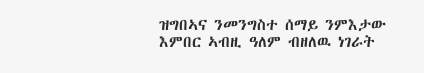ዝግበኣና ንመንግስተ ሰማይ ንምእታው እምበር ኣብዚ ዓለም ብዘለዉ ነገራት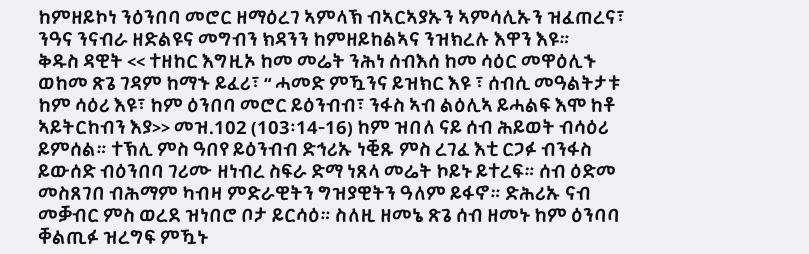ከምዘይኮነ ንዕንበባ መሮር ዘማዕረገ ኣምላኽ ብኣርኣያኡን ኣምሳሊኡን ዝፈጠረና፣ ንዓና ንናብራ ዘድልዩና መግብን ክዳንን ከምዘይከልኣና ንዝክረሉ እዋን እዩ።
ቅዱስ ዳዊት << ተዘከር እግዚኦ ከመ መሬት ንሕነ ሰብእሰ ከመ ሳዕር መዋዕሊኁ ወከመ ጽጌ ገዳም ከማኁ ይፈሪ፣ “ ሓመድ ምዃንና ይዝክር እዩ ፣ ሰብሲ መዓልትታቱ ከም ሳዕሪ እዩ፣ ከም ዕንበባ መሮር ይዕንብብ፣ ንፋስ ኣብ ልዕሊኣ ይሓልፍ እሞ ከቶ ኣይትርከብን እያ>> መዝ.102 (103፡14-16) ከም ዝበለ ናይ ሰብ ሕይወት ብሳዕሪ ይምሰል። ተኽሊ ምስ ዓበየ ይዕንብብ ድኅሪኡ ነቒጹ ምስ ረገፈ እቲ ርጋፉ ብንፋስ ይውሰድ ብዕንበባ ገሪሙ ዘነብረ ስፍራ ድማ ነጸላ መሬት ኮይኑ ይተረፍ። ሰብ ዕድመ መስጸገበ ብሕማም ካብዛ ምድራዊትን ግዝያዊትን ዓለም ይፋኖ። ድሕሪኡ ናብ መቓብር ምስ ወረደ ዝነበሮ ቦታ ይርሳዕ። ስለዚ ዘመኔ ጽጌ ሰብ ዘመኑ ከም ዕንባባ ቐልጢፉ ዝረግፍ ምዃኑ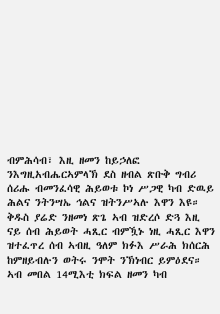ብምሕሳብ፣ እዚ ዘመን ከይኃለፎ ንእግዚአብሔርኣምላኽ ደስ ዘብል ጽቡቅ ግብሪ ሰሪሑ ብመንፈሳዊ ሕይወቱ ኮነ ሥጋዊ ካብ ድዉይ ሕልና ንትንሣኤ ኅልና ዝትንሥኣሉ እዋን እዩ።
ቅዱስ ያሬድ ንዘመነ ጽጌ ኣብ ዝድረሶ ድጓ እዚ ናይ ሰብ ሕይወት ሓጺር ብምዃኑ ነዚ ሓጺር እዋን ዝተፈጥረ ሰብ ኣብዚ ዓለም ክፉእ ሥራሕ ክሰርሕ ከምዘይብሉን ወትሩ ንሞት ንኽነብር ይምዕደና።
ኣብ መበል 14ሚእቲ ክፍል ዘመን ካብ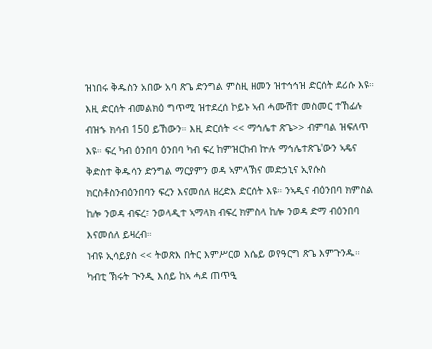ዝነበሩ ቅዱስን አበው አባ ጽጌ ድንግል ምስዚ ዘመን ዝተኅኅዝ ድርሰት ደሪሱ እዩ። እዚ ድርሰት ብመልክዕ ግጥሚ ዝተደረሰ ኮይኑ ኣብ ሓሙሽተ መስመር ተኸፊሉ ብዝኁ ክሳብ 150 ይኸውን። እዚ ድርሰት << ማኅሌተ ጽጌ>> ብምባል ዝፍለጥ እዩ። ፍረ ካብ ዕንበባ ዕንበባ ካብ ፍረ ከምዝርከብ ኵሉ ማኅሌተጽጌ'ውን ኣዴና ቅድስተ ቅዱሳን ድንግል ማርያምን ወዳ ኣምላኽና መድኃኒና ኢየሱስ ክርስቶስንብዕንበባን ፍረን እናመሰለ ዘረድእ ድርሰት እዩ። ንኣዲና ብዕንበባ ክምስል ከሎ ንወዳ ብፍረ፣ ንወላዲተ ኣማላክ ብፍረ ክምስላ ከሎ ንወዳ ድማ ብዕንበባ እናመሰለ ይዛረብ።
ነብዩ ኢሳይያስ << ትወጽእ በትር እምሥርወ እሴይ ወየዓርግ ጽጌ እምጉንዱ። ካብቲ ኽሩት ጒንዲ እሰይ ከኣ ሓደ ጠጥዒ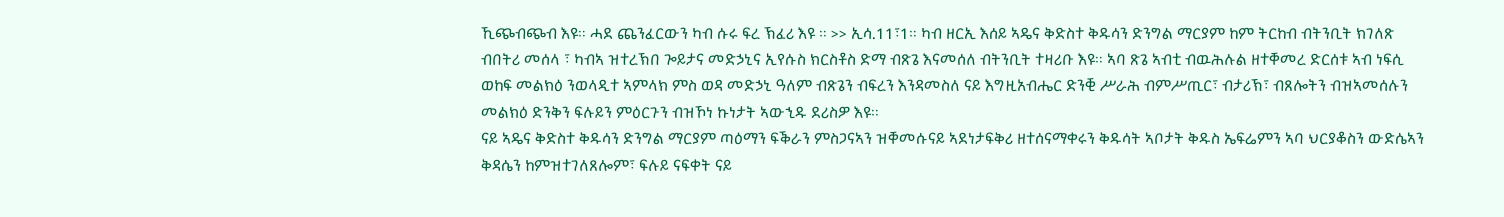ኺጭብጭብ እዩ። ሓደ ጨንፈርውን ካብ ሱሩ ፍረ ኽፈሪ እዩ ። >> ኢሳ.11፣1። ካብ ዘርኢ እሰይ ኣዴና ቅድስተ ቅዱሳን ድንግል ማርያም ከም ትርከብ ብትንቢት ክገለጽ ብበትሪ መሰላ ፣ ካብኣ ዝተረኽበ ጐይታና መድኃኒና ኢየሱስ ክርስቶስ ድማ ብጽጌ እናመሰለ ብትንቢት ተዛሪቡ እዩ። ኣባ ጽጌ ኣብቲ ብዉሕሉል ዘተቐመረ ድርሰቱ ኣብ ነፍሲ ወከፍ መልክዕ ንወላዲተ ኣምላክ ምስ ወዳ መድኃኒ ዓለም ብጽጌን ብፍረን እንዳመስለ ናይ እግዚአብሔር ድንቒ ሥራሕ ብምሥጢር፣ ብታሪኽ፣ ብጸሎትን ብዝኣመሰሉን መልክዕ ድንቅን ፍሉይን ምዕርጉን ብዝኾነ ኩነታት ኣውኂዱ ደሪስዎ እዩ።
ናይ ኣዴና ቅድስተ ቅዱሳን ድንግል ማርያም ጣዕማን ፍቕራን ምስጋናኣን ዝቐመሱናይ ኣደነታፍቅሪ ዘተሰናማቀሩን ቅዱሳት ኣቦታት ቅዱስ ኤፍሬምን ኣባ ህርያቆስን ውድሴኣን ቅዳሴን ከምዝተገለጸሎም፣ ፍሉይ ናፍቀት ናይ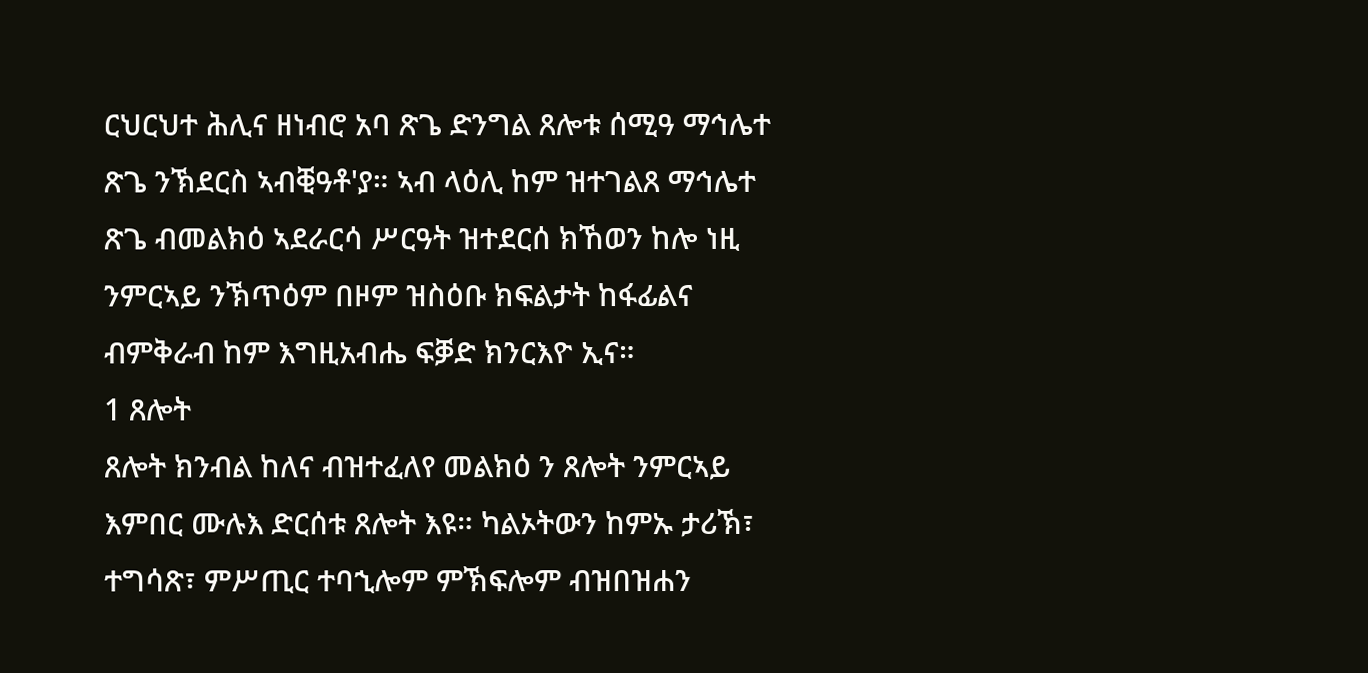ርህርህተ ሕሊና ዘነብሮ አባ ጽጌ ድንግል ጸሎቱ ሰሚዓ ማኅሌተ ጽጌ ንኽደርስ ኣብቒዓቶ'ያ። ኣብ ላዕሊ ከም ዝተገልጸ ማኅሌተ ጽጌ ብመልክዕ ኣደራርሳ ሥርዓት ዝተደርሰ ክኸወን ከሎ ነዚ ንምርኣይ ንኽጥዕም በዞም ዝስዕቡ ክፍልታት ከፋፊልና ብምቅራብ ከም እግዚአብሔ ፍቓድ ክንርእዮ ኢና።
1 ጸሎት
ጸሎት ክንብል ከለና ብዝተፈለየ መልክዕ ን ጸሎት ንምርኣይ እምበር ሙሉእ ድርሰቱ ጸሎት እዩ። ካልኦትውን ከምኡ ታሪኽ፣ ተግሳጽ፣ ምሥጢር ተባኂሎም ምኽፍሎም ብዝበዝሐን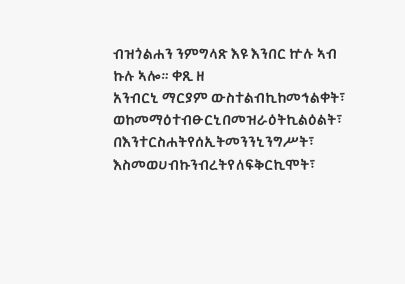ብዝጎልሐን ንምግላጽ እዩ እንበር ኵሉ ኣብ ኩሉ ኣሎ። ቀጺ ዘ
አንብርኒ ማርያም ውስተልብኪከመኅልቀት፣
ወከመማዕተብፁርኒበመዝራዕትኪልዕልት፣
በእንተርስሐትየሰኢትመንንኒንግሥት፣
እስመወሀብኩንብረትየለፍቅርኪሞት፣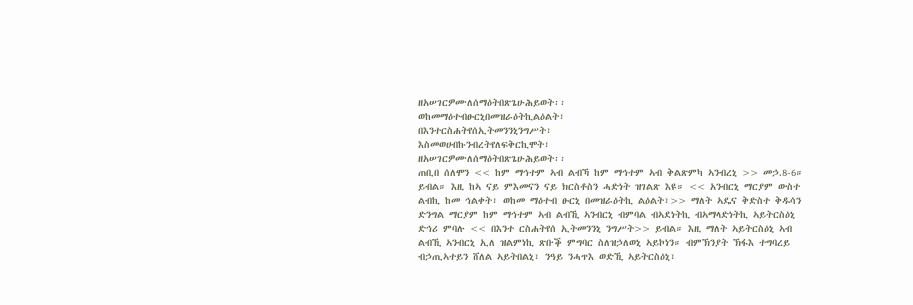ዘአሠገርዎሙለሰማዕትበጽጌሁሕይወት፡፡
ወከመማዕተብፁርኒበመዝራዕትኪልዕልት፣
በእንተርስሐትየሰኢትመንንኒንግሥት፣
እስመወሀብኩንብረትየለፍቅርኪሞት፣
ዘአሠገርዎሙለሰማዕትበጽጌሁሕይወት፡፡
ጠቢበ ሰለሞን << ከም ማኅተም ኣብ ልብኻ ከም ማኅተም ኣብ ቅልጽምካ ኣንብረኒ >> መኃ.8-6። ይብል። እዚ ከኣ ናይ ምእመናን ናይ ክርስቶስን ሓድነት ዝገልጽ እዩ። << አንብርኒ ማርያም ውስተ ልብኪ ከመ ኅልቀት፣ ወከመ ማዕተብ ፁርኒ በመዝራዕትኪ ልዕልት፣>> ማለት ኣዴና ቅድስተ ቅዱሳን ድንግል ማርያም ከም ማኅተም ኣብ ልብኺ ኣንብርኒ ብምባል ብኣደነትኪ ብኣማላድነትኪ ኣይትርስዕኒ ድኅሪ ምባሉ << በእንተ ርስሐትየሰ ኢትመንንኒ ንግሥት>> ይብል። እዚ ማለት ኣይትርስዕኒ ኣብ ልብኺ ኣንብርኒ ኢለ ዝልምነኪ ጽቡቕ ምግባር ስለዝኃለወኒ ኣይኮነን። ብምኽንያት ኽፋእ ተግባረይ ብኃጢኣተይን ሸለል ኣይትበልኒ፣ ንዓይ ንሓጥእ ወድኺ ኣይትርስዕኒ፣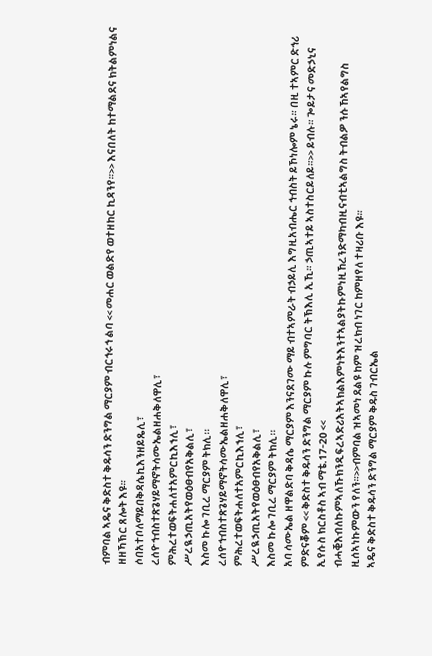ብምባል ኣዴና ቅድስተ ቅዱሳን ድንግል ማርያም ብርኅሩኅ ልባ << መሐር ወልድየ ወተዘከር ኪዳንየ።>> እናበለት ከተማልደና ክትልምነልና ዘዘኻኽር ጸሎት እዩ።
ሶበአተቦለማይበቅዳሴኪእንዘይጼሊ፣
ረሰዮኅብስተጽጌሃይማኖትሳሙኤልዘሐቅለዋሊ፣
ምሕረተወፍትሐለተአምርኪእኀሊ፣
ሥረዪኃጢአትየወዕፀብየአቅልሊ፣
እስመ ኩሎ ገቢረ ማርያም ትክሊ፡፡
ረሰዮኅብስተጽጌሃይማኖትሳሙኤልዘሐቅለዋሊ፣
ምሕረተወፍትሐለተአምርኪእኀሊ፣
ሥረዪኃጢአትየወዕፀብየአቅልሊ፣
እስመ ኩሎ ገቢረ ማርያም ትክሊ፡፡
አባ ሳሙኤል ዘዋልድባ ቅዳሴ ማርያም እንናደገሙ ማይ ብተኣምራት ብኃይሊ እግዚአብሔር ኅብስት ይኾነሎም ኔሩ። በዚ ተኣምር ድኅሪ ምድናቖም << ቅድስተ ቅዱሳን ድንግል ማርያም ኩሉ ምግባር ትኽእሊ ኢኺ። ኃጢኣተይ ኣስተስርይለይ።>> ይብሉ። ጐይታና መድኃኒና ኢየሱስ ክርስቶስ ኣብ ማቴ.17-20 << ብሓቒእብለኩምኣለኹክንዲፍረኣድሪእትኣክልእምነትእንተኣልያትኩምነዚኸረንድማካብዚናብቲኣልግስ ትብልዎ ንሱኸኣየልግስ ዚሰኣነኩምውን የለን።>>ብምባል ዝኣመነ ደልዩ ከም ዝረክብ ነገር ከምዘየለ ተዛሪቡ እዩ።
ኣዴና ቅድስተ ቅዱሳን ድንግል ማርያም ቅዱስ ገብርኤል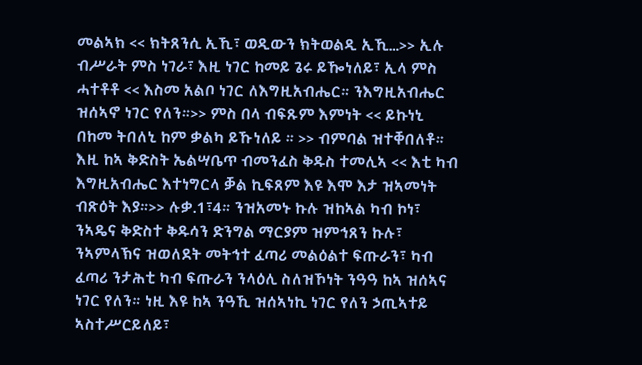መልኣክ << ክትጸንሲ ኢኺ፣ ወዲውን ክትወልዲ ኢኺ…>> ኢሉ ብሥራት ምስ ነገራ፣ እዚ ነገር ከመይ ጌሩ ይዀነለይ፣ ኢላ ምስ ሓተቶቶ << እስመ አልቦ ነገር ለእግዚአብሔር። ንእግዚአብሔር ዝሰኣኖ ነገር የለን።>> ምስ በላ ብፍጹም እምነት << ይኩነኒ በከመ ትበለኒ ከም ቃልካ ይኹነለይ ። >> ብምባል ዝተቐበለቶ።
እዚ ከኣ ቅድስት ኤልሣቤጥ ብመንፈስ ቅዱስ ተመሊኣ << እቲ ካብ እግዚአብሔር እተነግርላ ቓል ኪፍጸም እዩ እሞ እታ ዝኣመነት ብጽዕት እያ።>> ሉቃ.1፣4። ንዝአመኑ ኩሉ ዝከኣል ካብ ኮነ፣ ንኣዴና ቅድስተ ቅዱሳን ድንግል ማርያም ዝምኅጸን ኩሉ፣ ንኣምላኽና ዝወለደት መትኅተ ፈጣሪ መልዕልተ ፍጡራን፣ ካብ ፈጣሪ ንታሕቲ ካብ ፍጡራን ንላዕሊ ስለዝኾነት ንዓዓ ከኣ ዝሰኣና ነገር የለን። ነዚ እዩ ከኣ ንዓኺ ዝሰኣነኪ ነገር የለን ኃጢኣተይ ኣስተሥርይለይ፣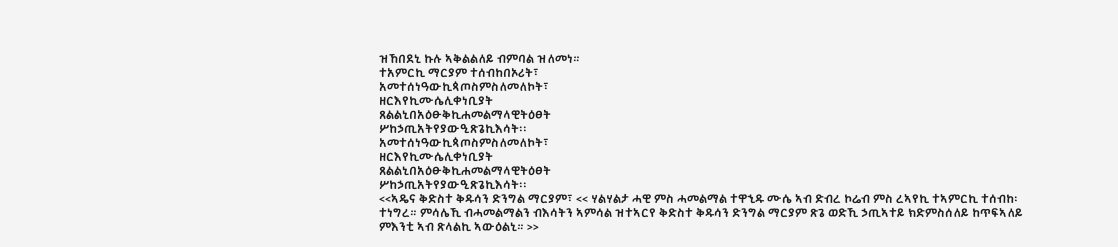ዝኸበደኒ ኩሉ ኣቅልልለይ ብምባል ዝለመነ።
ተአምርኪ ማርያም ተሰብከበኦሪት፣
አመተሰነዓውኪጳጦስምስለመለኮት፣
ዘርእየኪሙሴሊቀነቢያት
ጸልልኒበአዕፁቅኪሐመልማላዊትዕፀት
ሦከኃጢአትየያውዒጽጌኪእሳት፡፡
አመተሰነዓውኪጳጦስምስለመለኮት፣
ዘርእየኪሙሴሊቀነቢያት
ጸልልኒበአዕፁቅኪሐመልማላዊትዕፀት
ሦከኃጢአትየያውዒጽጌኪእሳት፡፡
<<ኣዴና ቅድስተ ቅዱሳን ድንግል ማርያም፣ << ሃልሃልታ ሓዊ ምስ ሓመልማል ተዋኂዱ ሙሴ ኣብ ድብረ ኮሬብ ምስ ረኣየኪ ተኣምርኪ ተሰብከ፡ተነግረ። ምሳሌኺ ብሓመልማልን ብእሳትን ኣምሳል ዝተኣርየ ቅድስተ ቅዱሳን ድንግል ማርያም ጽጌ ወድኺ ኃጢኣተይ ክድምስሰለይ ከጥፍኣለይ ምእንቲ ኣብ ጽላልኪ ኣውዕልኒ። >>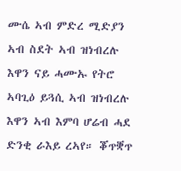ሙሴ ኣብ ምድረ ሚድያን ኣብ ስደት ኣብ ዝነብረሉ እዋን ናይ ሓሙኡ የትሮ ኣባጊዕ ይጓሲ ኣብ ዝነብረሉ እዋን ኣብ እምባ ሆሬብ ሓደ ድንቂ ራእይ ረኣየ። ቖጥቛጥ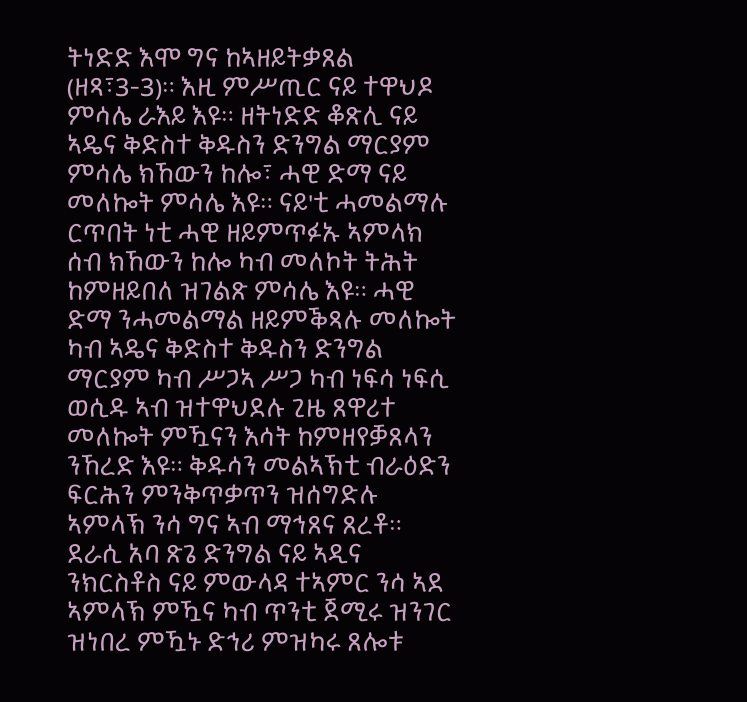ትነድድ እሞ ግና ከኣዘይትቃጸል (ዘጻ፣3-3)። እዚ ምሥጢር ናይ ተዋህዶ ምሳሌ ራእይ እዩ። ዘትነድድ ቆጽሊ ናይ ኣዴና ቅድስተ ቅዱስን ድንግል ማርያም ምሳሌ ክኸውን ከሎ፣ ሓዊ ድማ ናይ መለኰት ምሳሌ እዩ። ናይ'ቲ ሓመልማሉ ርጥበት ነቲ ሓዊ ዘይምጥፉኡ ኣምላክ ሰብ ክኸውን ከሎ ካብ መለኮት ትሕት ከምዘይበለ ዝገልጽ ምሳሌ እዩ። ሓዊ ድማ ንሓመልማል ዘይምቕጻሉ መለኰት ካብ ኣዴና ቅድስተ ቅዱስን ድንግል ማርያም ካብ ሥጋኣ ሥጋ ካብ ነፍሳ ነፍሲ ወሲዱ ኣብ ዝተዋህደሉ ጊዜ ጸዋሪተ መለኰት ምዃናን እሳት ከምዘየቓጸላን ንኸረድ እዩ። ቅዱሳን መልኣኽቲ ብራዕድን ፍርሕን ምንቅጥቃጥን ዝሰግድሉ ኣምላኽ ንሳ ግና ኣብ ማኅጸና ጸረቶ።
ደራሲ አባ ጽጌ ድንግል ናይ ኣዲና ንክርስቶስ ናይ ምውላዳ ተኣምር ንሳ ኣደ ኣምላኽ ምዃና ካብ ጥንቲ ጀሚሩ ዝንገር ዝነበረ ምዃኑ ድኅሪ ምዝካሩ ጸሎቱ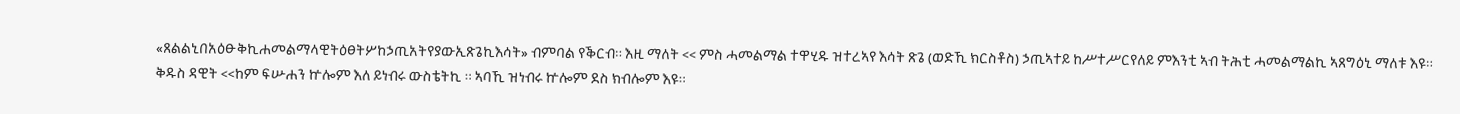«ጸልልኒበአዕፁቅኪሐመልማላዊትዕፀትሦከኃጢአትየያውኢጽጌኪእሳት» ብምባል የቕርብ። እዚ ማለት << ምስ ሓመልማል ተዋሂዱ ዝተረኣየ እሳት ጽጌ (ወድኺ ክርስቶስ) ኃጢኣተይ ከሥተሥርየለይ ምእንቲ ኣብ ትሕቲ ሓመልማልኪ ኣጸግዕኒ ማለቱ እዩ።
ቅዱስ ዳዊት <<ከም ፍሡሐን ኵሎም እለ ይነብሩ ውስቴትኪ ። ኣባኺ ዝነብሩ ኵሎም ደስ ክብሎም እዩ።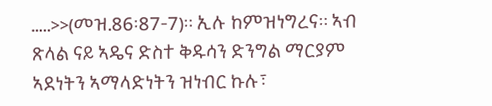…..>>(መዝ.86፡87-7)። ኢሉ ከምዝነግረና። ኣብ ጽላል ናይ ኣዴና ድስተ ቅዱሳን ድንግል ማርያም ኣደነትን ኣማላድነትን ዝነብር ኩሉ፣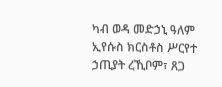ካብ ወዳ መድኃኒ ዓለም ኢየሱስ ክርስቶስ ሥርየተ ኃጢያት ረኺቦም፣ ጸጋ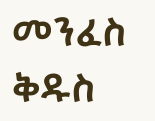መንፈስ ቅዱስ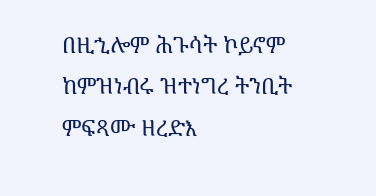በዚኂሎም ሕጉሳት ኮይኖም ከምዝነብሩ ዝተነግረ ትንቢት ምፍጻሙ ዘረድእ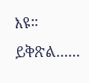እዩ።
ይቅጽል......